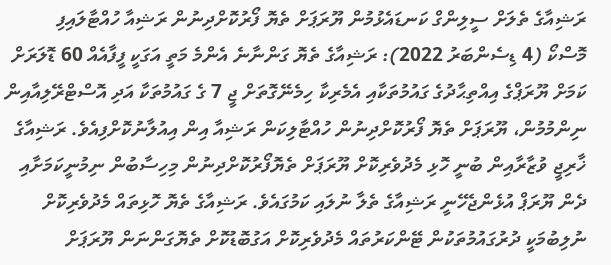ރަޝިއާގެ ތެލަށް ސީލިންގް ކަނޑައެޅުމުން ޔޫރަޕަށް ތެޔޮ ފޯރުކޮށްދިނުން ރަޝިއާ ހުއްޓާލައިފި
މޮސްކޯ (4 ޑިސެންބަރު 2022): ރަޝިއާގެ ތެޔޮ ގަންނާނެ އެންމެ މަތީ އަގަކީ ފީފާއެއް 60 ޑޮލަރަށް ކަމަށް ޔޫރަޕްގެ އިއްތިޙާދުގެ ގައުމުތަކާއި އެމެރިކާ ހިމެނޭގޮތަށް ޖީ 7 ގެ ގައުމުތަކާ އަދި އޮސްޓްރޭލިއާއިން ނިންމުމުން، ޔޫރަޕަށް ތެޔޮ ފޯރުކޮށްދިނުން ހުއްޓާލިކަން ރަޝިއާ އިން އިއުލާނުކޮށްފިއެވެ. ރަޝިއާގެ ޚާރިޖީ ވުޒާރާއިން ބުނީ ހޮޅި މެދުވެރިކޮށް ޔޫރަޕަށް ތެޔޮފޯރުކޮށްދިނުން މިހިސާބުން ނިމުނީކަމަށާއި ދެން ޔޫރަޕް އުޅެންޖެހޭނީ ރަޝިއާގެ ތެލާ ނުލައި ކަމުގައެވެ. ރަޝިއާގެ ތެޔޮ ހޮޅިތައް މެދުވެރިކޮށް ނުލިބުމަކީ ދުރުގައުމުތަކުން ޓޭންކަރުތައް މެދުވެރިކޮށް އަގުބޮޑުކޮށް ތެޔޮގަންނަން ޔޫރަޕަށް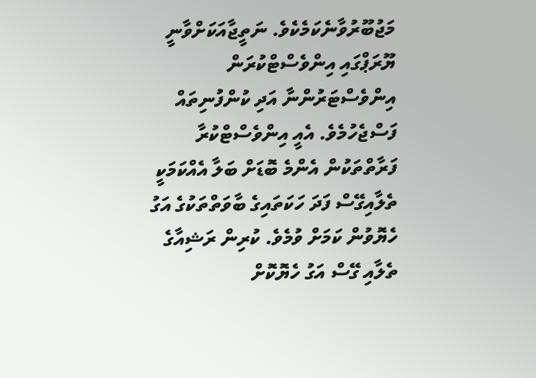މަޖުބޫރުވާނެކަމެކެވެ. ނަތީޖާއަކަށްވާނީ ޔޫރަޕްގައި އިންވެސްޓްކުރަން އިންވެސްޓަރުންނާ އަދި ކުންފުނިތައް ފަސްޖެހުމެވެ. އެއީ އިންވެސްޓްކުރާ ފަރާތްތަކުން އެންމެ ބޮޑަށް ބަލާ އެއްކަމަކީ ތެލާއިގޭސް ފަދަ ހަކަތައިގެ ބާވަތްތަކުގެ އަގު ހެޔޮވުން ކަމަށް ވުމެވެ. ކުރިން ރަޝިއާގެ ތެލާއި ގޭސް އަގު ހެޔޮކޮށް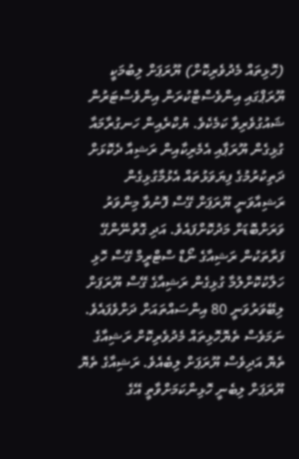(ހޮޅިތައް މެދުވެރިކޮށް) ޔޫރަޕަށް ލިބުމަކީ ޔޫރަޕްގައި އިންވެސްޓްކުރަން އިންވެސްޓަރުން ޝައުގުވެރިވާ ކަމެކެވެ. ޔުކްރެއިން ހަނގުރާމައާ ގުޅިގެން ޔޫރަޕާއި އެމެރިކާއިން ރަޝިއާ ދެކޮޅަށް ދަތިކުރުމުގެ ފިޔަވަޅުތައް އެޅުމާގުޅިގެން ރަޝިއާވަނީ ޔޫރަޕަށް ގޭސް ފޮނުވާ މިންވަރު ވަރަށްބޮޑަށް މަދުކޮށްފައެވެ. އަދި ގޮތްނޭންގޭ ފަރާތަކުން ރަޝިއާގެ ނޯޑް ސްޓްރީމް ގޭސް ހޮޅި ހަލާކުކޮށްލުމާ ގުޅިގެން ރަޝިއާގެ ގޭސް ޔޫރަޕަށް ލިބޭވަރުވަނީ 80 އިންސައްތައަށް ދަށްވެފައެވެ. ނަމަވެސް ތެޔޮހޮޅިތައް މެދުވެރިކޮށް ރަޝިއާގެ ތެޔޮ އަދިވެސް ޔޫރަޕަށް ލިބެއެވެ. ރަޝިއާގެ ތެޔޮ ޔޫރަޕަށް ލިބެނީ ހޮޅިންކަމަށްވާތީ އޭގެ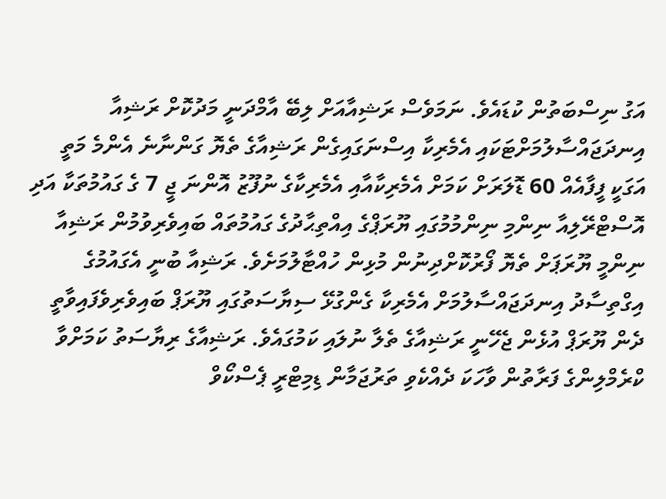އަގު ނިސްބަތުން ކުޑައެވެ. ނަމަވެސް ރަޝިއާއަށް ލިބޭ އާމްދަނީ މަދުކޮށް ރަޝިއާ އިނދަޖައްސާލުމަށްޓަކައި އެމެރިކާ އިސްނަގައިގެން ރަޝިއާގެ ތެޔޮ ގަންނާނެ އެންމެ މަތީ އަގަކީ ފީފާއެއް 60 ޑޮލަރަށް ކަމަށް އެމެރިކާއާއި އެމެރިކާގެ ނުފޫޒު އޮންނަ ޖީ 7 ގެ ގައުމުތަކާ އަދި އޮސްޓްރޭލިއާ ނިންމި ނިންމުމުގައި ޔޫރަޕްގެ އިއްތިޙާދުގެ ގައުމުތައް ބައިވެރިވުމުން ރަޝިއާ ނިންމީ ޔޫރަޕަށް ތެޔޮ ފޯރުކޮށްދިނުން މުޅިން ހުއްޓާލުމަށެވެ. ރަޝިއާ ބުނީ އެގައުމުގެ އިގްތިސާދު އިނދަޖައްސާލުމަށް އެމެރިކާ ގެންގުޅޭ ސިޔާސަތުގައި ޔޫރަޕް ބައިވެރިވެފައިވާތީ ދެން ޔޫރަޕް އުޅެން ޖެހޭނީ ރަޝިއާގެ ތެލާ ނުލައި ކަމުގައެވެ. ރަޝިއާގެ ރިޔާސަތު ކަމަށްވާ ކްރެމްލިންގެ ފަރާތުން ވާހަކަ ދެއްކެވި ތަރުޖަމާން ޑިމިޓްރީ ޕެސްކޯވް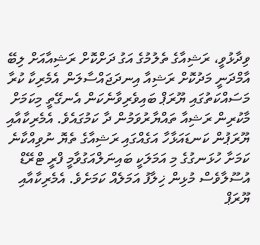ވިދާޅުވީ، ރަޝިއާގެ ތެލުމުގެ އަގު ދަށްކޮށް ރަޝިއާއަށް ލިބޭ އާމްދަނީ މަދުކޮށް ރަޝިއާ އިނދަޖައްސާލަން އެމެރިކާ ކުރާ މަސައްކަތުގައި ޔޫރަޕް ބައިވެރިވާނެކަން އެނގޭތީ މިކަމަށް މާކުރިން ރަޝިއާ ތައްޔާރުވަމުން ދާ ކަމުގައެވެ. އެމެރިކާއާއި ޔޫރަޕުން ކަނޑައަޅާހާ އަގެއްގައި ރަޝިއާގެ ތެޔޮ ނުވިއްކާނެ ކަމަށާ ހުޅަނގުގެ މި އަމަލަކީ ބައިނަލްއަގުވާމީ ފްރީ ޓްރޭޑް އުސޫލާވެސް މުޅިން ޚިލާފު އަމަލެއް ކަމަށެވެ. އެމެރިކާއާއި ޔޫރަޕް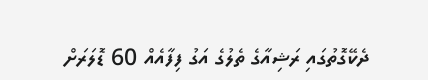ދެކޭގޮތުގައި ރަޝިއާގެ ތެލުގެ އަގު ފިފާއެއް 60 ޑޮލަރަށް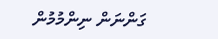ގަންނަން ނިންމުމުން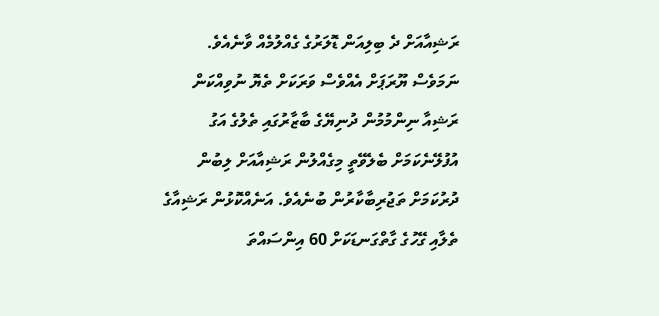ރަޝިއާއަށް ދެ ބިލިއަން ޑޮލަރުގެ ގެއްލުމެއް ވާނެއެވެ. ނަމަވެސް ޔޫރަޕަށް އެއްވެސް ވަރަކަށް ތެޔޮ ނުވިއްކަން ރަޝިއާ ނިންމުމުން ދުނިޔޭގެ ބާޒާރުގައި ތެލުގެ އަގު އުފުލޭނެކަމަށް ބެލެވޭތީ މިގެއްލުން ރަޝިއާއަށް ލިބުން ދުރުކަމަށް ތަޖުރިބާކާރުން ބުނެއެވެ. އަނެއްކޮޅުން ރަޝިއާގެ ތެލާއި ގޭހުގެ ގާތްގަނޑަކަށް 60 އިންސައްތަ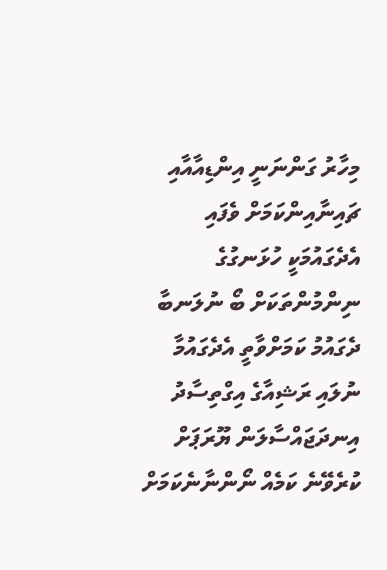މިހާރު ގަންނަނީ އިންޑިއާއާއި ޗައިނާއިންކަމަށް ވެފައި އެދެގައުމަކީ ހުޅަނގުގެ ނިންމުންތަކަށް ބޯ ނުލަނބާ ދެގައުމު ކަމަށްވާތީ އެދެގައުމާ ނުލައި ރަޝިއާގެ އިގްތިސާދު އިނދަޖައްސާލަން ޔޫރަޕަށް ކުރެވޭނެ ކަމެއް ނޯންނާނެކަމަށް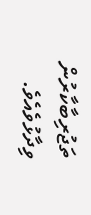ތަޖުރިބާކާރުން ވިދާޅުވެއެވެ.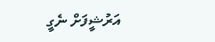އަރުޝީފަށް ނެގީ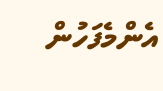އެންމެފަހުން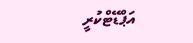އަޕްޑޭޓްކުރީ